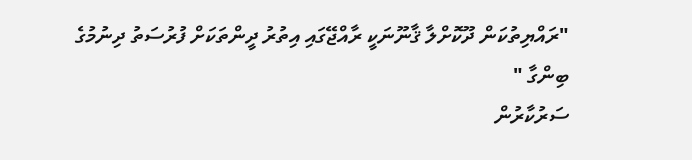"ރައްޔިތުކަން ދޫކޮށްލާ ޤާނޫނަކީ ރާއްޖޭގައި އިތުރު ދީންތަކަށް ފުރުސަތު ދިނުމުގެ ބިންގާ "
ސަރުކާރުން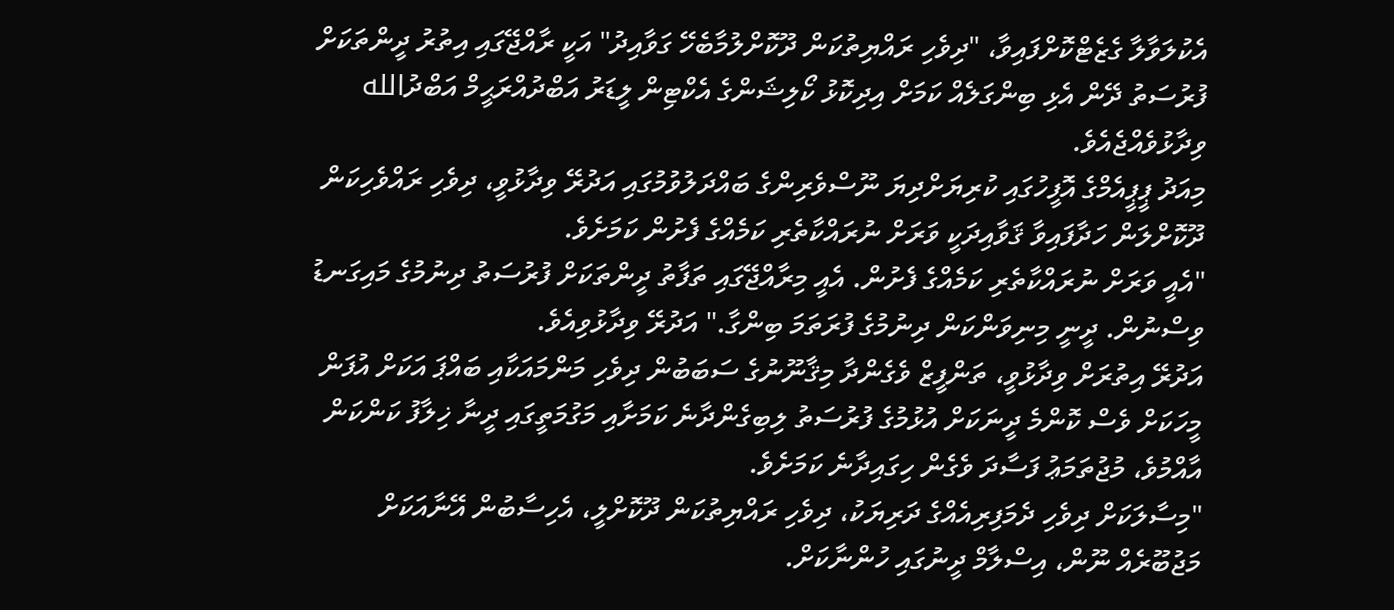އެކުލަވާލާ ގެޒެޓްކޮށްފައިވާ، "ދިވެހި ރައްޔިތުކަން ދޫކޮށްލުމާބެހޭ ގަވާއިދު" އަކީ ރާއްޖޭގައި އިތުރު ދީންތަކަށް ފުރުސަތު ދޭން އެޅި ބިންގަލެއް ކަމަށް އިދިކޮޅު ކޯލިޝަންގެ އެކްޓިން ލީޑަރު އަބްދުއްރަޙީމް އަބްދުالله ވިދާޅުވެއްޖެއެވެ.
މިއަދު ޕީޕީއެމްގެ އޮފީހުގައި ކުރިޔަށްދިޔަ ނޫސްވެރިންގެ ބައްދަލުވުމުގައި އަދުރޭ ވިދާޅުވީ، ދިވެހި ރައްވެހިކަން ދޫކޮށްލަން ހަދާފައިވާ ޤަވާއިދަކީ ވަރަށް ނުރައްކާތެރި ކަމެއްގެ ފެށުން ކަމަށެވެ.
"އެއީ ވަރަށް ނުރައްކާތެރި ކަމެއްގެ ފެށުން. އެއީ މިރާއްޖޭގައި ތަފާތު ދީންތަކަށް ފުރުސަތު ދިނުމުގެ މައިގަނޑު ވިސްނުން. ދީނީ މިނިވަންކަން ދިނުމުގެ ފުރަތަމަ ބިންގާ." އަދުރޭ ވިދާޅުވިއެވެ.
އަދުރޭ އިތުރަށް ވިދާޅުވީ، ތަންފީޒް ވެގެންދާ މިޤާނޫނުގެ ސަބަބުން ދިވެހި މަންމައަކާއި ބައްޕަ އަކަށް އުފަން މީހަކަށް ވެސް ކޮންމެ ދީނަކަށް އުޅުމުގެ ފުރުސަތު ލިބިގެންދާނެ ކަމަށާއި މަގުމަތީގައި ދީނާ ޚިލާފު ކަންކަން އާއްމުވެ، މުޖުތަމަޢު ފަސާދަ ވެގެން ހިގައިދާނެ ކަމަށެވެ.
"މިސާލަކަށް ދިވެހި ދެމަފިރިއެއްގެ ދަރިޔަކު، ދިވެހި ރައްޔިތުކަން ދޫކޮށްލީ، އެހިސާބުން އޭނާއަކަށް މަޖުބޫރެއް ނޫން، އިސްލާމް ދީނުގައި ހުންނާކަށް.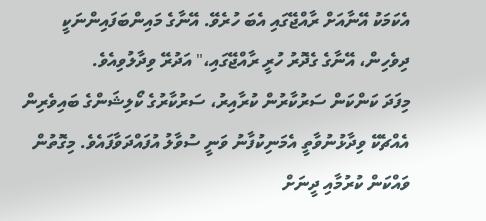އެކަމަކު އޭނާއަށް ރާއްޖޭގައި އެބަ ހުރެވޭ. އޭނާގެ މައިންބަފައިންނަކީ ދިވެހިން، އޭނާގެ ގެދޮރު ހުރީ ރާއްޖޭގައި،" އަދުރޭ ވިދާލުވިއެވެ.
މިފަދަ ކަންކަން ސަރުކާރުން ކުރާއިރު، ސަރުކާރުގެ ކޯލިޝަންގެ ބައިވެރިން އެއްޗެކޭ ވިދާޅުނުވާތީ އެމަނިކުފާނު ވަނީ ސުވާލު އުފައްދަވާފައެވެ. މިގޮތުން ވައްކަން ކުރުމާއި ދީނަށް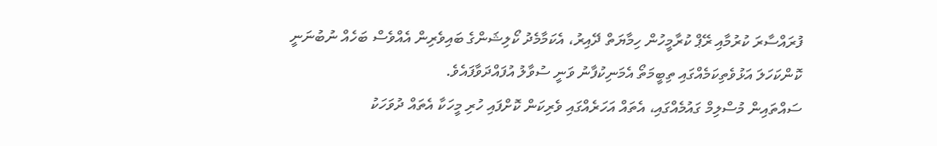ފުރައްސާރަ ކުރުމާއި ރޭޕް ކުރާމީހުން ހިމާޔަތް ދޭއިރު، އެކަމާމެދު ކޯލިޝަންގެ ބައިވެރިން އެއްވެސް ބަހެއް ނުބުނަނީ ކޮންކަހަލަ އަޅުވެތިކަމެއްގައި ތިބީމަތޯ އެމަނިކުފާނު ވަނީ ސުވާލު އުފައްދަވާފައެވެ.
ސައްތައިން މުސްލިމް ގައުމެއްގައި، އެތައް އަހަރެއްގައި ވެރިކަން ކޮށްފައި ހުރި މީހަކާ އެތައް ދުވަހަކު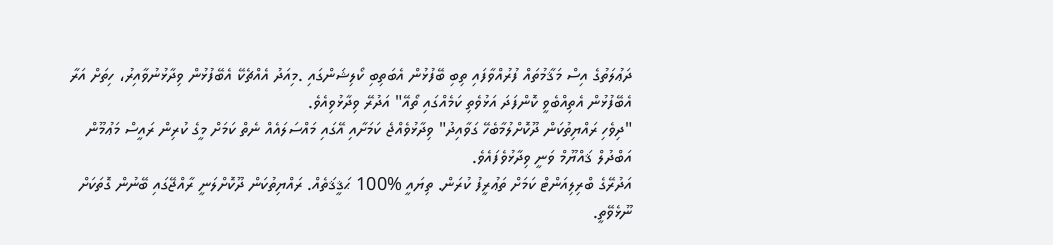ދަޢުލަތުގެ އިސް މަޤާމުތައް ފުރުއްވާފައި ތިބި ބޭފުޅުން އެބަތިބި ކޯލިޝަންގައި .މިއަދު އެއްޗެކޭ އެބޭފުޅުން ވިދާޅުނުވާއިރު، ހިތަށް އަރާ އެބޭފުޅުން އެތިއްބެވީ ކޮންފަދަ އަޅުވެތި ކަމެއްގައި ތޯއޭ" އަދުރޭ ވިދާޅުވިއެވެ.
"ދިވެހި ރައްޔިތުކަން ދޫކޮށްލުމާބެހޭ ގަވާއިދު" ވިދާޅުވެއްޖެ ކަމަށާއި އޭގައި މައްސަލައެއް ނެތް ކަމަށް މީގެ ކުރިން ރައީސް މަޢުމޫން އަބްދުލް ޤައްޔޫމް ވަނީ ވިދާޅުވެފައެވެ.
އަދުރޭގެ ބްރިލިއަންޓް ކަމަށް ތަޢުރީފު ކުރަން. ތިޔައީ %100 ޙަޤީޤަތެއް. ރައްޔިތުކަން ދޫކޮށްލަނީ ރާއްޖޭގައި ބޭނުން ގޮތަކަށް ނޫޅެވޭތީ.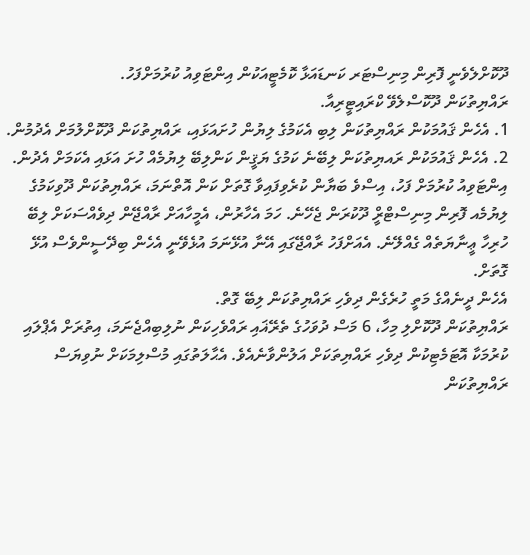ދޫކޮށްލެވެނީ ފޮރިން މިނިސްޓަރ ކަނޑައަޅާ ކޮމެޓީއަކުން އިންޓަވިއު ކުރުމަށްފަހު.
ރައްޔިތުކަން ދޫކޮސްލެވޭ ކްރައިޓީރިއާ.
1. އެހެން ޤައުމަކުން ރައްޔިތުކަން ލިބި އެކަމުގެ ލިޔުން ހުށައަޅައި، ރައްޔިތުކަން ދޫކޮށްލުމަށް އެދުމުން.
2. އެހެން ޤައުމަކުން ރައޔިތުކަން ލިބޭނެ ކަމުގެ ޔަޤީން ކަންލިބޭ ލިޔުމެއް ހުށަ އަޅައި އެކަމަށް އެދުން. އިންޓަވިއު ކުރުމަށް ފަހު، އިސްވެ ބަޔާން ކުރެވިފައިވާ ގޮތަށް ކަން އޮތްނަމަ، ރައްޔިތުކަން ދޫވިކަމުގެ ލިޔުމެއ ފޮރިން މިނިސްޓްރީް ދޫކުރަން ޖެހޭނެ. ހަމަ އެހާރުން، އެމީހާއަށް ރާއްޖޭން ދިވެއްސަކަށް ލިބޭ ހުރިހާ ޢީނާޔަތެއް ގެއްލޭނެ. އެއަށްފަހު ރާއްޖޭގައި އޭނާ އުޅޭނަމަ އުޅެވޭނީ އެހެން ބިދޭސީންވެސް އުޅޭ ގޮތަށް.
އެހެން ދީނެއްގެ މަތީ ހުރެގެން ދިވެހި ރައްޔިތުކަން ލިބޭ ގޮތް.
ރައްޔިތުކަން ދޫކޮށްލި މިހާ، 6 މަސް ދުވަހުގެ ތެރޭޣައި ރައްވެހިކަން ނުލިބިއްޖެނަމަ، އިތުރަށް އެޕްލައި ކުރުމަކާ އޮޓަމެޓިކުން ދިވެހި ރައްޔިތަކަށް އަލުންވާނެއެވެ. އެޙާލަތުގައި މުސްލިމަކަށް ނުވިޔަސް ރައްޔިތުކަން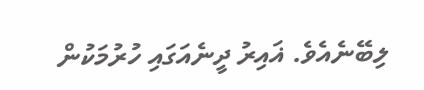ލިބޭނެއެވެ. ޣައިރު ދީނެއަގައި ހުރުމަކުން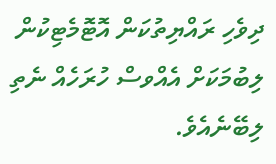ދިވެހި ރައްޔިތުކަން އޮޓޮމެޓިކުން ލިބުމަކަށް އެއްވސް ހުރަހެއް ނެތި ލިބޭނެއެވެ.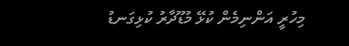މިހުރީ އަންނިމެން ކުޅޭ މުޑޫދާރު ކުޅިގަނޑު